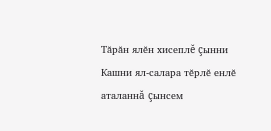Тăрăн ялĕн хисеплĕ çынни
Кашни ял-салара тĕрлĕ енлĕ аталаннă çынсем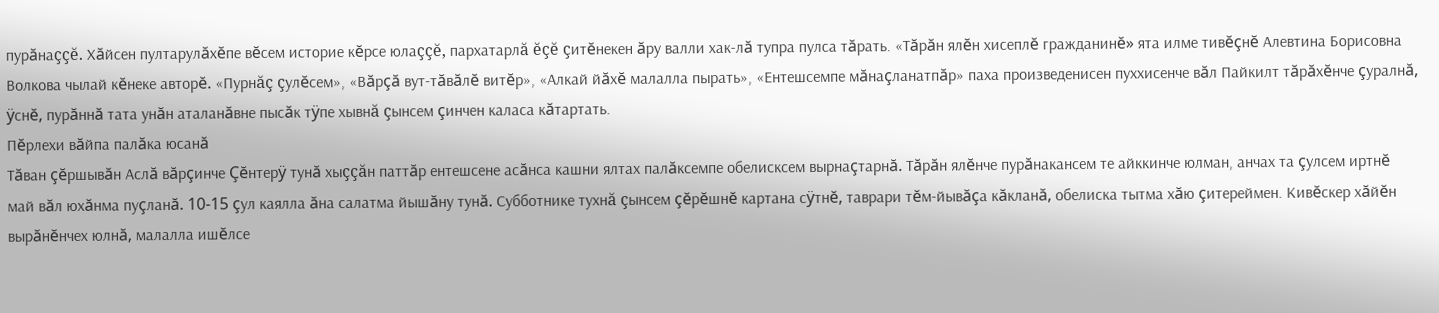пурăнаççĕ. Хăйсен пултарулăхĕпе вĕсем историе кĕрсе юлаççĕ, пархатарлă ĕçĕ çитĕнекен ăру валли хак-лă тупра пулса тăрать. «Тăрăн ялĕн хисеплĕ гражданинĕ» ята илме тивĕçнĕ Алевтина Борисовна Волкова чылай кĕнеке авторĕ. «Пурнăç çулĕсем», «Вăрçă вут-тăвăлĕ витĕр», «Алкай йăхĕ малалла пырать», «Ентешсемпе мăнаçланатпăр» паха произведенисен пуххисенче вăл Пайкилт тăрăхĕнче çуралнă, ÿснĕ, пурăннă тата унăн аталанăвне пысăк тÿпе хывнă çынсем çинчен каласа кăтартать.
Пĕрлехи вăйпа палăка юсанă
Тăван çĕршывăн Аслă вăрçинче Çĕнтерÿ тунă хыççăн паттăр ентешсене асăнса кашни ялтах палăксемпе обелисксем вырнаçтарнă. Тăрăн ялĕнче пурăнакансем те айккинче юлман, анчах та çулсем иртнĕ май вăл юхăнма пуçланă. 10-15 çул каялла ăна салатма йышăну тунă. Субботнике тухнă çынсем çĕрĕшнĕ картана сÿтнĕ, таврари тĕм-йывăçа кăкланă, обелиска тытма хăю çитереймен. Кивĕскер хăйĕн вырăнĕнчех юлнă, малалла ишĕлсе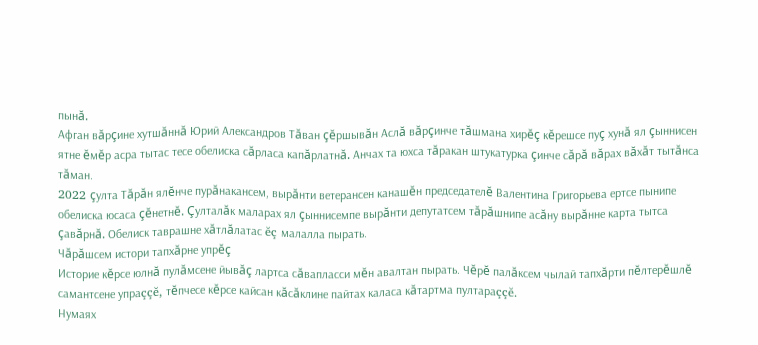пынă.
Афган вăрçине хутшăннă Юрий Александров Тăван çĕршывăн Аслă вăрçинче тăшмана хирĕç кĕрешсе пуç хунă ял çыннисен ятне ĕмĕр асра тытас тесе обелиска сăрласа капăрлатнă. Анчах та юхса тăракан штукатурка çинче сăрă вăрах вăхăт тытăнса тăман.
2022 çулта Тăрăн ялĕнче пурăнакансем, вырăнти ветерансен канашĕн председателĕ Валентина Григорьева ертсе пынипе обелиска юсаса çĕнетнĕ. Çулталăк маларах ял çыннисемпе вырăнти депутатсем тăрăшнипе асăну вырăнне карта тытса çавăрнă. Обелиск таврашне хăтлăлатас ĕç малалла пырать.
Чăрăшсем истори тапхăрне упрĕç
Историе кĕрсе юлнă пулăмсене йывăç лартса сăвапласси мĕн авалтан пырать. Чĕрĕ палăксем чылай тапхăрти пĕлтерĕшлĕ самантсене упраççĕ, тĕпчесе кĕрсе кайсан кăсăклине пайтах каласа кăтартма пултараççĕ.
Нумаях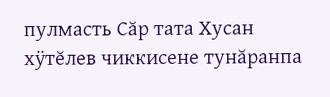пулмасть Сăр тата Хусан хÿтĕлев чиккисене тунăранпа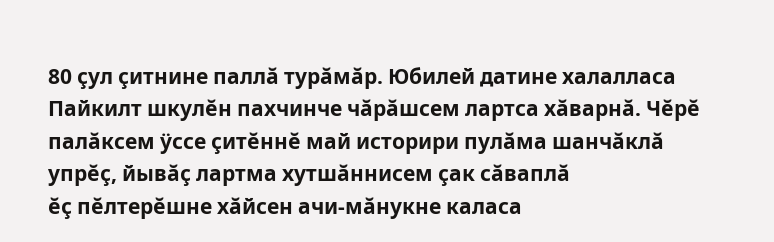80 çул çитнине паллă турăмăр. Юбилей датине халалласа Пайкилт шкулĕн пахчинче чăрăшсем лартса хăварнă. Чĕрĕ палăксем ÿссе çитĕннĕ май историри пулăма шанчăклă упрĕç, йывăç лартма хутшăннисем çак сăваплă
ĕç пĕлтерĕшне хăйсен ачи-мăнукне каласа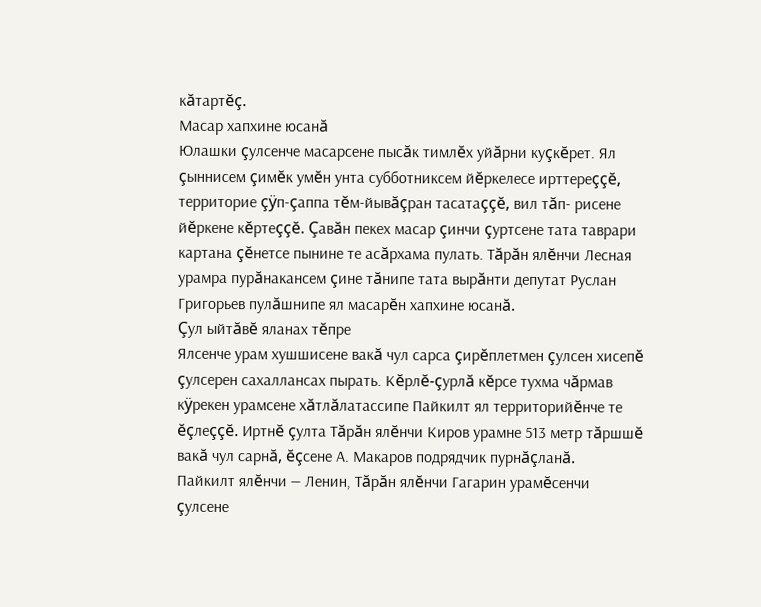кăтартĕç.
Масар хапхине юсанă
Юлашки çулсенче масарсене пысăк тимлĕх уйăрни куçкĕрет. Ял çыннисем çимĕк умĕн унта субботниксем йĕркелесе ирттереççĕ, территорие çÿп-çаппа тĕм-йывăçран тасатаççĕ, вил тăп- рисене йĕркене кĕртеççĕ. Çавăн пекех масар çинчи çуртсене тата таврари картана çĕнетсе пынине те асăрхама пулать. Тăрăн ялĕнчи Лесная урамра пурăнакансем çине тăнипе тата вырăнти депутат Руслан Григорьев пулăшнипе ял масарĕн хапхине юсанă.
Çул ыйтăвĕ яланах тĕпре
Ялсенче урам хушшисене вакă чул сарса çирĕплетмен çулсен хисепĕ çулсерен сахаллансах пырать. Кĕрлĕ-çурлă кĕрсе тухма чăрмав кÿрекен урамсене хăтлăлатассипе Пайкилт ял территорийĕнче те ĕçлеççĕ. Иртнĕ çулта Тăрăн ялĕнчи Киров урамне 513 метр тăршшĕ вакă чул сарнă, ĕçсене А. Макаров подрядчик пурнăçланă.
Пайкилт ялĕнчи — Ленин, Тăрăн ялĕнчи Гагарин урамĕсенчи çулсене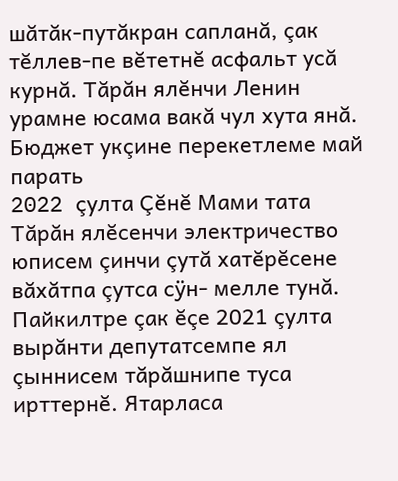шăтăк-путăкран сапланă, çак тĕллев-пе вĕтетнĕ асфальт усă курнă. Тăрăн ялĕнчи Ленин урамне юсама вакă чул хута янă.
Бюджет укçине перекетлеме май парать
2022 çулта Çĕнĕ Мами тата Тăрăн ялĕсенчи электричество юписем çинчи çутă хатĕрĕсене вăхăтпа çутса сÿн- мелле тунă. Пайкилтре çак ĕçе 2021 çулта вырăнти депутатсемпе ял çыннисем тăрăшнипе туса ирттернĕ. Ятарласа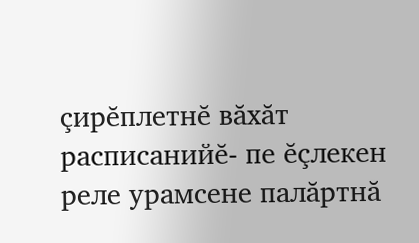çирĕплетнĕ вăхăт расписанийĕ- пе ĕçлекен реле урамсене палăртнă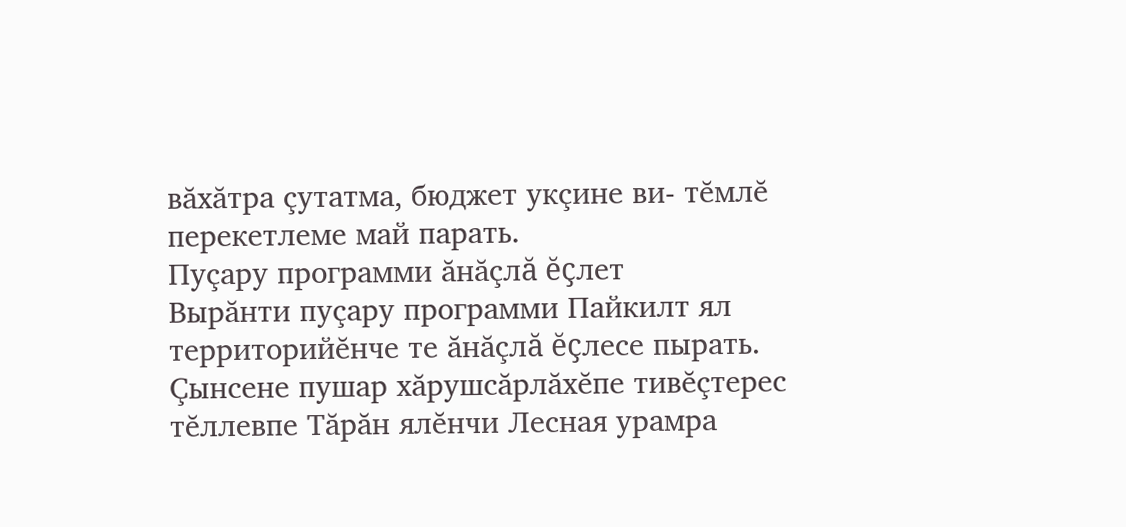вăхăтра çутатма, бюджет укçине ви- тĕмлĕ перекетлеме май парать.
Пуçару программи ăнăçлă ĕçлет
Вырăнти пуçару программи Пайкилт ял территорийĕнче те ăнăçлă ĕçлесе пырать. Çынсене пушар хăрушсăрлăхĕпе тивĕçтерес тĕллевпе Тăрăн ялĕнчи Лесная урамра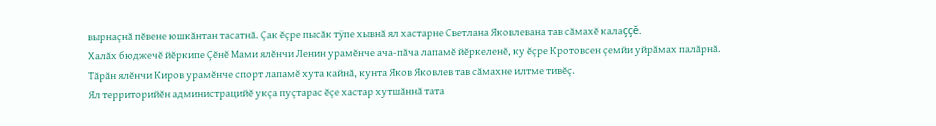вырнаçнă пĕвене юшкăнтан тасатнă. Çак ĕçре пысăк тÿпе хывнă ял хастарне Светлана Яковлевана тав сăмахĕ калаççĕ.
Халăх бюджечĕ йĕркипе Çĕнĕ Мами ялĕнчи Ленин урамĕнче ача-пăча лапамĕ йĕркеленĕ, ку ĕçре Кротовсен çемйи уйрăмах палăрнă.
Тăрăн ялĕнчи Киров урамĕнче спорт лапамĕ хута кайнă, кунта Яков Яковлев тав сăмахне илтме тивĕç.
Ял территорийĕн администрацийĕ укçа пуçтарас ĕçе хастар хутшăннă тата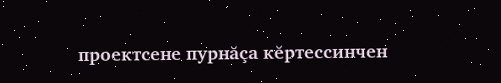проектсене пурнăçа кĕртессинчен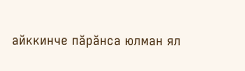айккинче пăрăнса юлман ял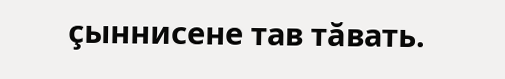çыннисене тав тăвать.